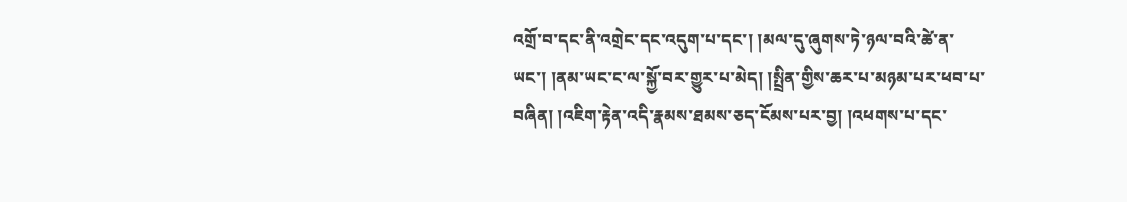འགྲོ་བ་དང་ནི་འགྲེང་དང་འདུག་པ་དང་། །མལ་དུ་ཞུགས་ཏེ་ཉལ་བའི་ཚེ་ན་ཡང་། །ནམ་ཡང་ང་ལ་སྐྱོ་བར་གྱུར་པ་མེད། །སྤྲིན་གྱིས་ཆར་པ་མཉམ་པར་ཕབ་པ་བཞིན། །འཇིག་རྟེན་འདི་རྣམས་ཐམས་ཅད་ངོམས་པར་བྱ། །འཕགས་པ་དང་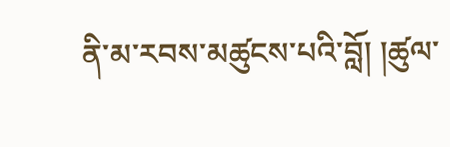ནི་མ་རབས་མཚུངས་པའི་བློ། །ཚུལ་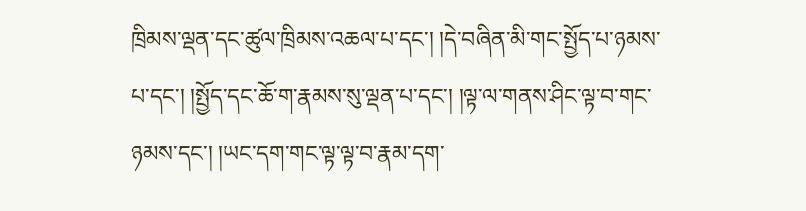ཁྲིམས་ལྡན་དང་ཚུལ་ཁྲིམས་འཆལ་པ་དང་། །དེ་བཞིན་མི་གང་སྤྱོད་པ་ཉམས་པ་དང་། །སྤྱོད་དང་ཆོ་ག་རྣམས་སུ་ལྡན་པ་དང་། །ལྟ་ལ་གནས་ཤིང་ལྟ་བ་གང་ཉམས་དང་། །ཡང་དག་གང་ལྟ་ལྟ་བ་རྣམ་དག་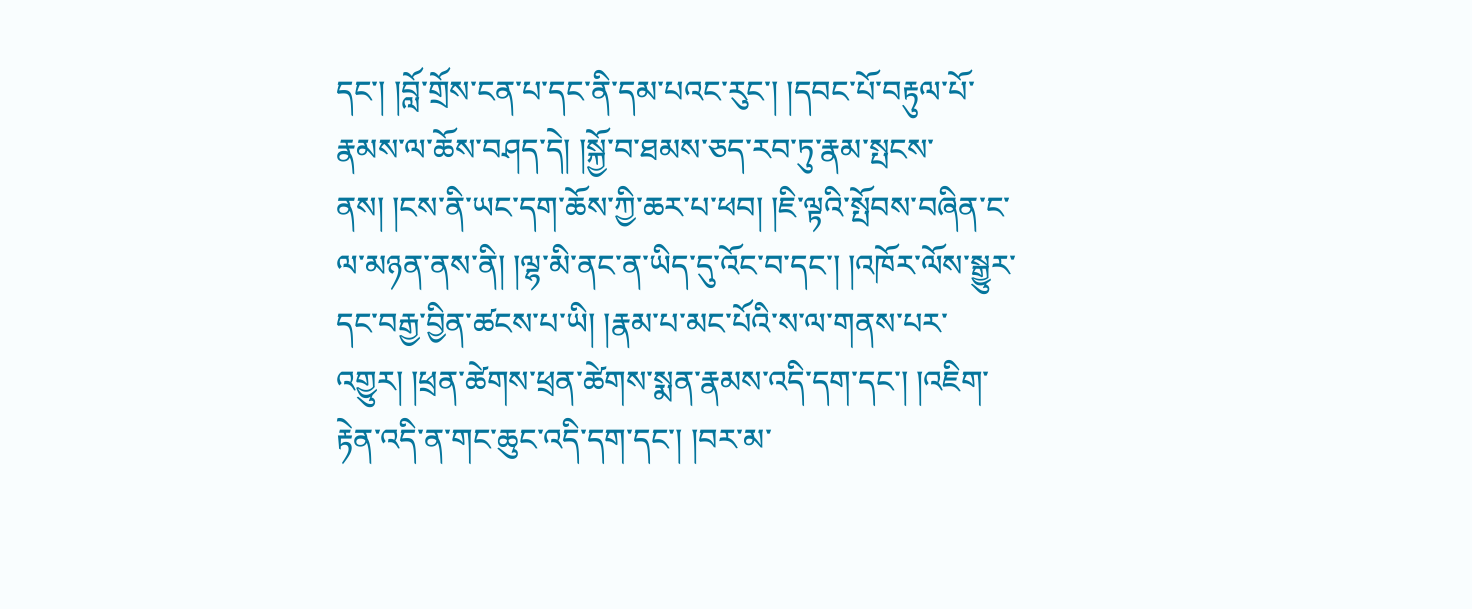དང་། །བློ་གྲོས་ངན་པ་དང་ནི་དམ་པའང་རུང་། །དབང་པོ་བརྟུལ་པོ་རྣམས་ལ་ཆོས་བཤད་དེ། །སྐྱོ་བ་ཐམས་ཅད་རབ་ཏུ་རྣམ་སྤངས་ནས། །ངས་ནི་ཡང་དག་ཆོས་ཀྱི་ཆར་པ་ཕབ། །ཇི་ལྟའི་སྤོབས་བཞིན་ང་ལ་མཉན་ནས་ནི། །ལྷ་མི་ནང་ན་ཡིད་དུ་འོང་བ་དང་། །འཁོར་ལོས་སྒྱུར་དང་བརྒྱ་བྱིན་ཚངས་པ་ཡི། །རྣམ་པ་མང་པོའི་ས་ལ་གནས་པར་འགྱུར། །ཕྲན་ཚེགས་ཕྲན་ཚེགས་སྨན་རྣམས་འདི་དག་དང་། །འཇིག་རྟེན་འདི་ན་གང་ཆུང་འདི་དག་དང་། །བར་མ་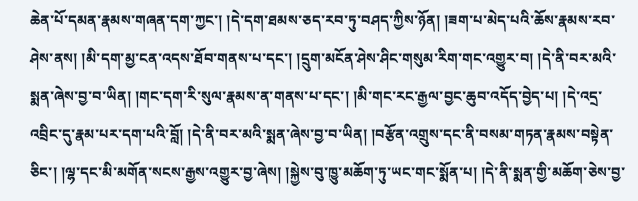ཆེན་པོ་དམན་རྣམས་གཞན་དག་ཀྱང་། །དེ་དག་ཐམས་ཅད་རབ་ཏུ་བཤད་ཀྱིས་ཉོན། །ཟག་པ་མེད་པའི་ཆོས་རྣམས་རབ་ཤེས་ནས། །མི་དག་མྱ་ངན་འདས་ཐོབ་གནས་པ་དང་། །དྲུག་མངོན་ཤེས་ཤིང་གསུམ་རིག་གང་འགྱུར་བ། །དེ་ནི་བར་མའི་སྨན་ཞེས་བྱ་བ་ཡིན། །གང་དག་རི་སུལ་རྣམས་ན་གནས་པ་དང་། །མི་གང་རང་རྒྱལ་བྱང་ཆུབ་འདོད་བྱེད་པ། །དེ་འདྲ་འབྲིང་དུ་རྣམ་པར་དག་པའི་བློ། །དེ་ནི་བར་མའི་སྨན་ཞེས་བྱ་བ་ཡིན། །བརྩོན་འགྲུས་དང་ནི་བསམ་གཏན་རྣམས་བསྟེན་ཅིང་། །ལྷ་དང་མི་མགོན་སངས་རྒྱས་འགྱུར་བྱ་ཞེས། །སྐྱེས་བུ་ཁྱུ་མཆོག་ཏུ་ཡང་གང་སྨོན་པ། །དེ་ནི་སྨན་གྱི་མཆོག་ཅེས་བྱ་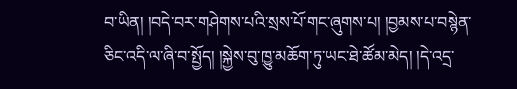བ་ཡིན། །བདེ་བར་གཤེགས་པའི་སྲས་པོ་གང་ཞུགས་པ། །བྱམས་པ་བསྙེན་ཅིང་འདི་ལ་ཞི་བ་སྤྱོད། །སྐྱེས་བུ་ཁྱུ་མཆོག་ཏུ་ཡང་ཐེ་ཚོམ་མེད། །དེ་འདྲ་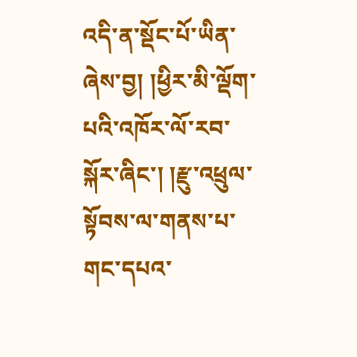འདི་ན་སྡོང་པོ་ཡིན་ཞེས་བྱ། །ཕྱིར་མི་ལྡོག་པའི་འཁོར་ལོ་རབ་སྐོར་ཞིང་། །རྫུ་འཕྲུལ་སྟོབས་ལ་གནས་པ་གང་དཔའ་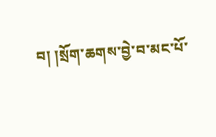བ། །སྲོག་ཆགས་བྱེ་བ་མང་པོ་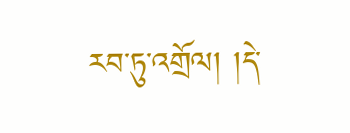རབ་ཏུ་འགྲོལ། །དེ་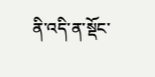ནི་འདི་ན་སྡོང་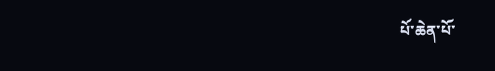པོ་ཆེན་པོ་